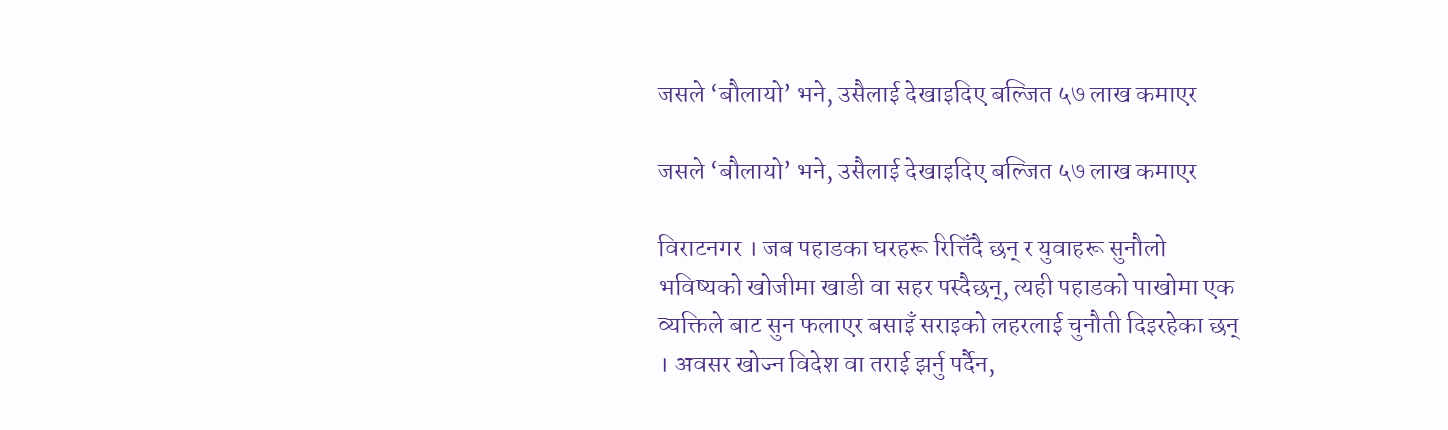जसले ‘बौलायो’ भने, उसैलाई देखाइदिए बल्जित ५७ लाख कमाएर

जसले ‘बौलायो’ भने, उसैलाई देखाइदिए बल्जित ५७ लाख कमाएर

विराटनगर । जब पहाडका घरहरू रित्तिँदै छन् र युवाहरू सुनौलो भविष्यको खोजीमा खाडी वा सहर पस्दैछन्, त्यही पहाडको पाखोमा एक व्यक्तिले बाट सुन फलाएर बसाइँ सराइको लहरलाई चुनौती दिइरहेका छन् । अवसर खोज्न विदेश वा तराई झर्नु पर्दैन,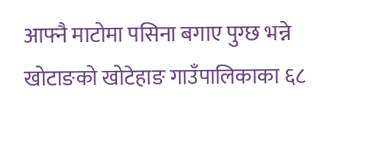आफ्नै माटोमा पसिना बगाए पुग्छ भन्ने खोटाङको खोटेहाङ गाउँपालिकाका ६८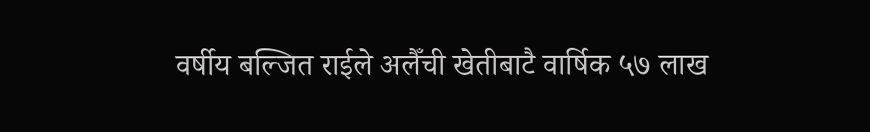वर्षीय बल्जित राईले अलैँची खेतीबाटै वार्षिक ५७ लाख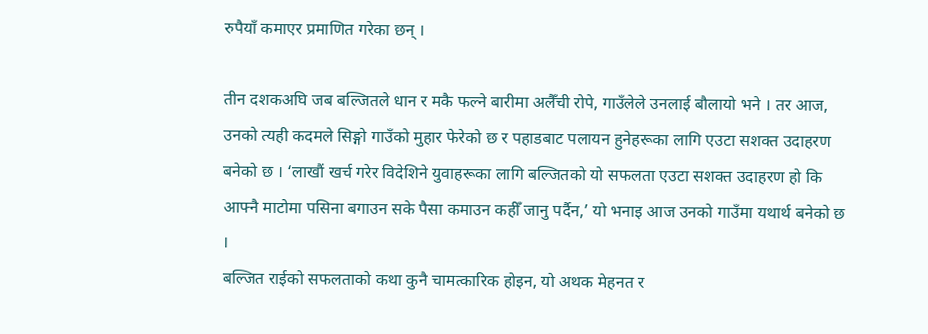रुपैयाँ कमाएर प्रमाणित गरेका छन् ।

तीन दशकअघि जब बल्जितले धान र मकै फल्ने बारीमा अलैँची रोपे, गाउँलेले उनलाई बौलायो भने । तर आज, उनको त्यही कदमले सिङ्गो गाउँको मुहार फेरेको छ र पहाडबाट पलायन हुनेहरूका लागि एउटा सशक्त उदाहरण बनेको छ । ‘लाखौं खर्च गरेर विदेशिने युवाहरूका लागि बल्जितको यो सफलता एउटा सशक्त उदाहरण हो कि आफ्नै माटोमा पसिना बगाउन सके पैसा कमाउन कहीँ जानु पर्दैन,’ यो भनाइ आज उनको गाउँमा यथार्थ बनेको छ ।
बल्जित राईको सफलताको कथा कुनै चामत्कारिक होइन, यो अथक मेहनत र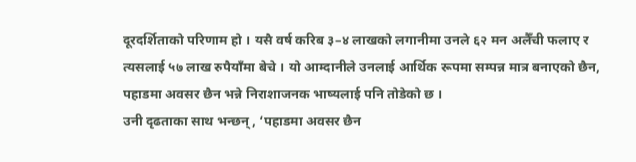दूरदर्शिताको परिणाम हो । यसै वर्ष करिब ३–४ लाखको लगानीमा उनले ६२ मन अलैँची फलाए र त्यसलाई ५७ लाख रुपैयाँमा बेचे । यो आम्दानीले उनलाई आर्थिक रूपमा सम्पन्न मात्र बनाएको छैन, पहाडमा अवसर छैन भन्ने निराशाजनक भाष्यलाई पनि तोडेको छ ।
उनी दृढताका साथ भन्छन्, ‘पहाडमा अवसर छैन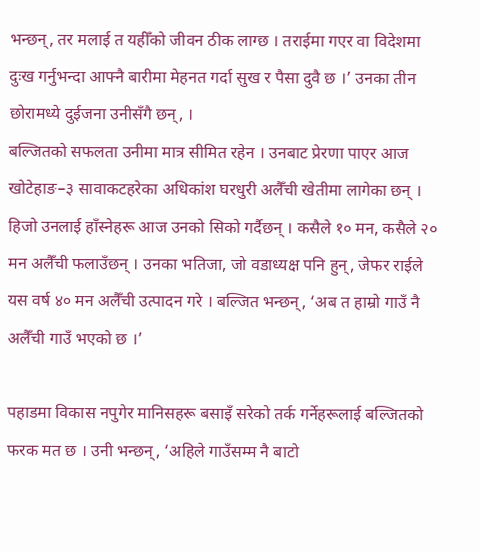भन्छन्, तर मलाई त यहीँको जीवन ठीक लाग्छ । तराईमा गएर वा विदेशमा दुःख गर्नुभन्दा आफ्नै बारीमा मेहनत गर्दा सुख र पैसा दुवै छ ।’ उनका तीन छोरामध्ये दुईजना उनीसँगै छन्, ।
बल्जितको सफलता उनीमा मात्र सीमित रहेन । उनबाट प्रेरणा पाएर आज खोटेहाङ–३ सावाकटहरेका अधिकांश घरधुरी अलैँची खेतीमा लागेका छन् । हिजो उनलाई हाँस्नेहरू आज उनको सिको गर्दैछन् । कसैले १० मन, कसैले २० मन अलैँची फलाउँछन् । उनका भतिजा, जो वडाध्यक्ष पनि हुन्, जेफर राईले यस वर्ष ४० मन अलैँची उत्पादन गरे । बल्जित भन्छन्, ‘अब त हाम्रो गाउँ नै अलैँची गाउँ भएको छ ।’

पहाडमा विकास नपुगेर मानिसहरू बसाइँ सरेको तर्क गर्नेहरूलाई बल्जितको फरक मत छ । उनी भन्छन्, ‘अहिले गाउँसम्म नै बाटो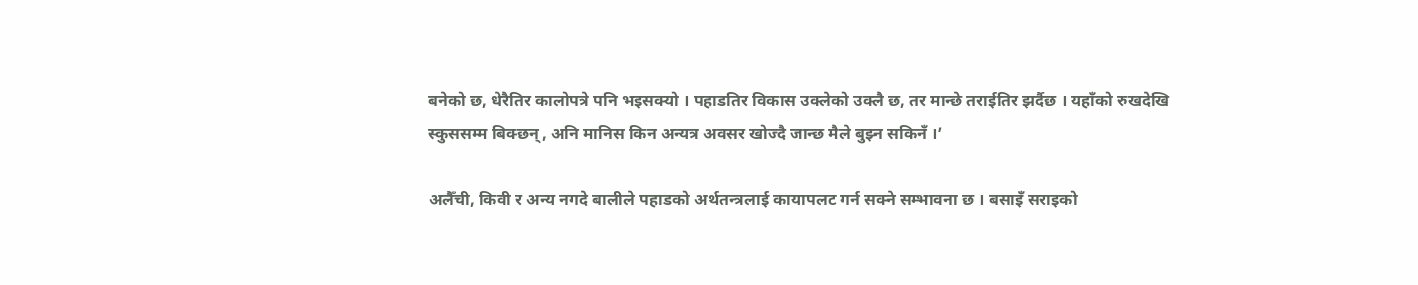बनेको छ, धेरैतिर कालोपत्रे पनि भइसक्यो । पहाडतिर विकास उक्लेको उक्लै छ, तर मान्छे तराईतिर झर्दैछ । यहाँको रुखदेखि स्कुससम्म बिक्छन्, अनि मानिस किन अन्यत्र अवसर खोज्दै जान्छ मैले बुझ्न सकिनँ ।’

अलैँची, किवी र अन्य नगदे बालीले पहाडको अर्थतन्त्रलाई कायापलट गर्न सक्ने सम्भावना छ । बसाइँ सराइको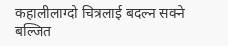कहालीलाग्दो चित्रलाई बदल्न सक्ने बल्जित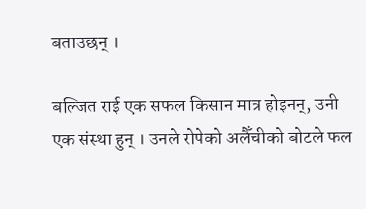बताउछन् ।

बल्जित राई एक सफल किसान मात्र होइनन्, उनी एक संस्था हुन् । उनले रोपेको अलैँचीको बोटले फल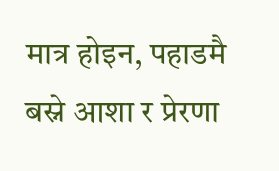मात्र होइन, पहाडमै बस्ने आशा र प्रेरणा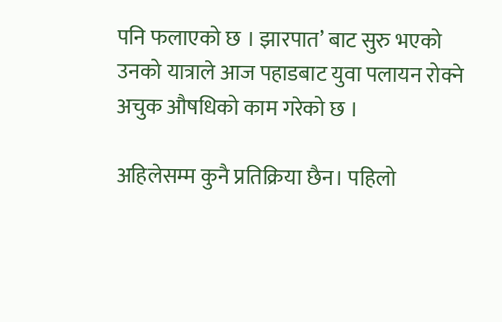पनि फलाएको छ । झारपात’ बाट सुरु भएको उनको यात्राले आज पहाडबाट युवा पलायन रोक्ने अचुक औषधिको काम गरेको छ ।

अहिलेसम्म कुनै प्रतिक्रिया छैन। पहिलो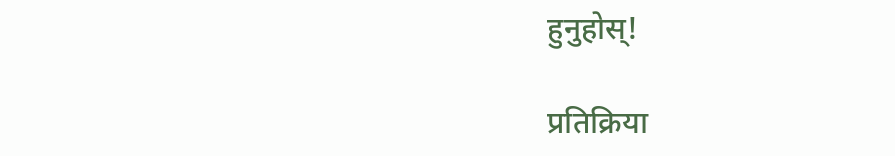हुनुहोस्!

प्रतिक्रिया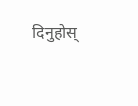दिनुहोस्